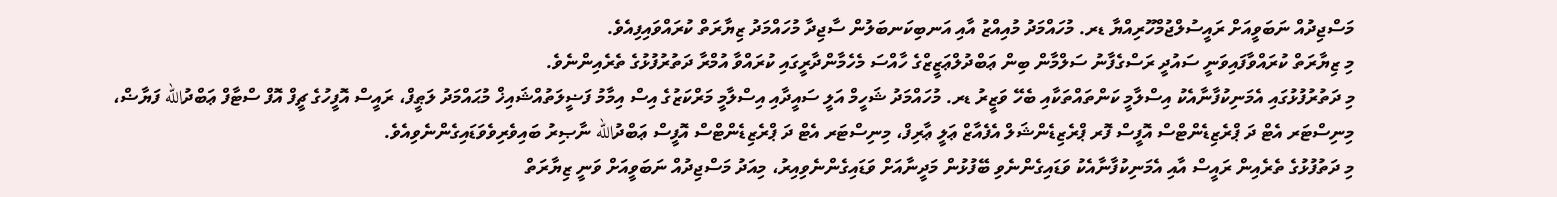މަސްޖިދުއް ނަބަވީއަށް ރައީސުލްޖުމްހޫރިއްޔާ ޑރ. މުހައްމަދު މުއިއްޒު އާއި އަނބިކަނބަލުން ސާޖިދާ މުހައްމަދު ޒިޔާރަތް ކުރައްވައިފިއެވެ.
މި ޒިޔާރަތް ކުރައްވާފައިވަނީ ސައުދީ ރަސްގެފާނު ސަލްމާން ބިން ޢަބްދުލްޢަޒީޒްގެ ހާއްސަ މެހެމާންދާރީގައި ކުރައްވާ އުމްރާ ދަތުރުފުޅުގެ ތެރެއިންނެވެ.
މި ދަތުރުފުޅުގައި އެމަނިކުފާނާއެކު އިސްލާމީ ކަންތައްތަކާއި ބެހޭ ވަޒީރު ޑރ. މުހައްމަދު ޝަހީމް އަލީ ސައީދާއި އިސްލާމީ މަރްކަޒުގެ އިސް އިމާމު ފަޟީލަތުއްޝައިޚް މުޙައްމަދު ލަޠީފް، ރައީސް އޮފީހުގެ ޗީފް އޮފް ސްޓާފް ޢަބްދުالله ފަޔާޟް، މިނިސްޓަރ އެޓް ދަ ޕްރެޒިޑެންޓްސް އޮފީސް ފޮރ ޕްރެޒިޑެންޝަލް އެފެއާޒް ޢަލީ ޢާރިފް، މިނިސްޓަރ އެޓް ދަ ޕްރެޒިޑެންޓްސް އޮފީސް ޢަބްދުالله ނާޞިރު ބައިވެރިވެވަޑައިގެންނެވިއެވެ.
މި ދަތުފުޅުގެ ތެރެއިން ރައީސް އާއި އެމަނިކުފާނާއެކު ވަޑައިގެންނެވި ބޭފުޅުން މަދީނާއަށް ވަޑައިގެންނެވިއިރު، މިއަދު މަސްޖިދުއް ނަބަވީއަށް ވަނީ ޒިޔާރަތް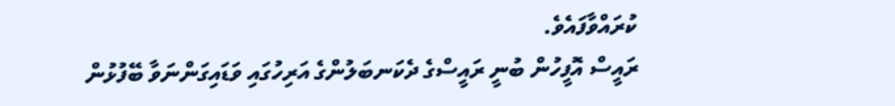ކުރައްވާފައެވެ.
ރައީސް އޮފީހުން ބުނީ ރައީސްގެ ދެކަނބަލުންގެ އަރިހުގައި ވަޑައިގަންނަވާ ބޭފުޅުން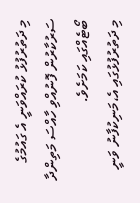މި ދަތުރުފުޅު ކުރައްވަނީ އެ ގައުމުގެ ސަރުކާރުން ފޮނުއްވި ހާއްސަ މަތިންދާ ބޯޓެއްގައި ކަމަށެވެ.
މި ދަތުރުފުޅުގައި އެ،މަނިކުފާނު ވަނީ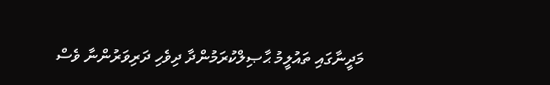މަދީނާގައި ތައުލީމު ޙާޞިލްކުރަމުންދާ ދިވެހި ދަރިވަރުންނާ ވެސް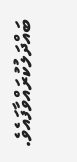ބައްދަލުކުރައްވާފައެވެ.